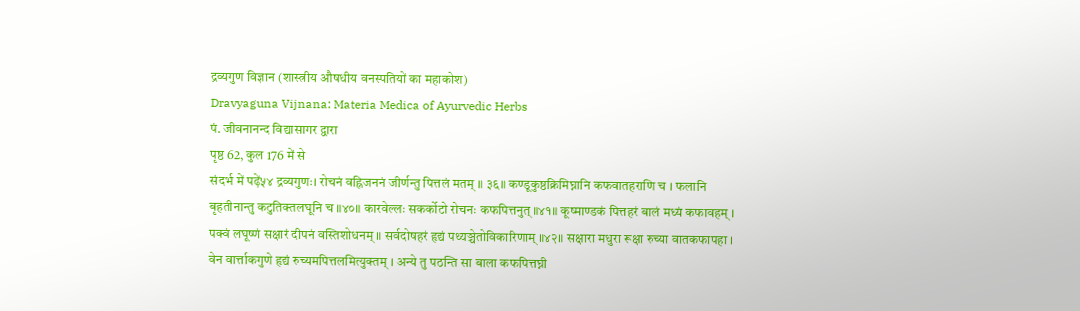द्रव्यगुण विज्ञान (शास्त्रीय औषधीय वनस्पतियों का महाकोश)
Dravyaguna Vijnana: Materia Medica of Ayurvedic Herbs
पं. जीवनानन्द विद्यासागर द्वारा
पृष्ठ 62, कुल 176 में से
संदर्भ में पढ़ें५४ द्रव्यगुणः। रोचनं वह्निजननं जीर्णन्तु पित्तलं मतम् ॥ ३६॥ कण्डूकुष्ठक्रिमिघ्नानि कफवातहराणि च । फलानि बृहतीनान्तु कटुतिक्तलघूनि च ॥४०॥ कारवेल्लः सकर्कोटो रोचनः कफपित्तनुत् ॥४१॥ कूष्माण्डकं पित्तहरं बालं मध्यं कफावहम् । पक्वं लघूष्णं सक्षारं दीपनं वस्तिशोधनम् ॥ सर्वदोषहरं हृद्यं पथ्यञ्चेतोविकारिणाम् ॥४२॥ सक्षारा मधुरा रूक्षा रुच्या वातकफापहा । वेन वार्त्ताकगुणे हृद्यं रुच्यमपित्तलमित्युक्तम् । अन्ये तु पठन्ति सा बाला कफपित्तघ्नी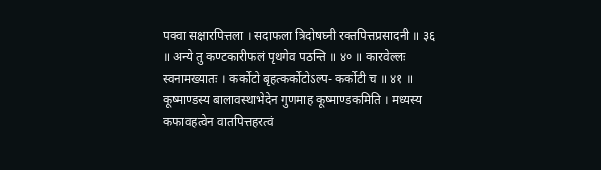पक्वा सक्षारपित्तला । सदाफला त्रिदोषघ्नी रक्तपित्तप्रसादनी ॥ ३६ ॥ अन्ये तु कण्टकारीफलं पृथगेव पठन्ति ॥ ४० ॥ कारवेल्लः स्वनामख्यातः । कर्कोटो बृहत्कर्कोटोऽल्प- कर्कोटी च ॥ ४१ ॥ कूष्माण्डस्य बालावस्थाभेदेन गुणमाह कूष्माण्डकमिति । मध्यस्य कफावहत्वेन वातपित्तहरत्वं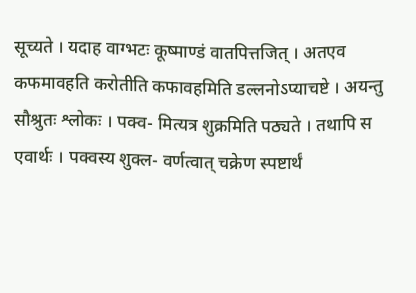सूच्यते । यदाह वाग्भटः कूष्माण्डं वातपित्तजित् । अतएव कफमावहति करोतीति कफावहमिति डल्लनोऽप्याचष्टे । अयन्तु सौश्रुतः श्लोकः । पक्व- मित्यत्र शुक्रमिति पठ्यते । तथापि स एवार्थः । पक्वस्य शुक्ल- वर्णत्वात् चक्रेण स्पष्टार्थं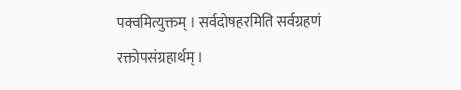पक्वमित्युक्तम् । सर्वदोषहरमिति सर्वग्रहणं रक्तोपसंग्रहार्थम् ।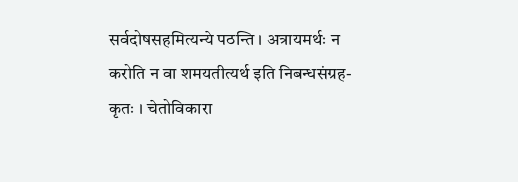सर्वदोषसहमित्यन्ये पठन्ति । अत्रायमर्थः न करोति न वा शमयतीत्यर्थ इति निबन्धसंग्रह- कृतः । चेतोविकारा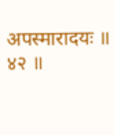अपस्मारादयः ॥ ४२ ॥